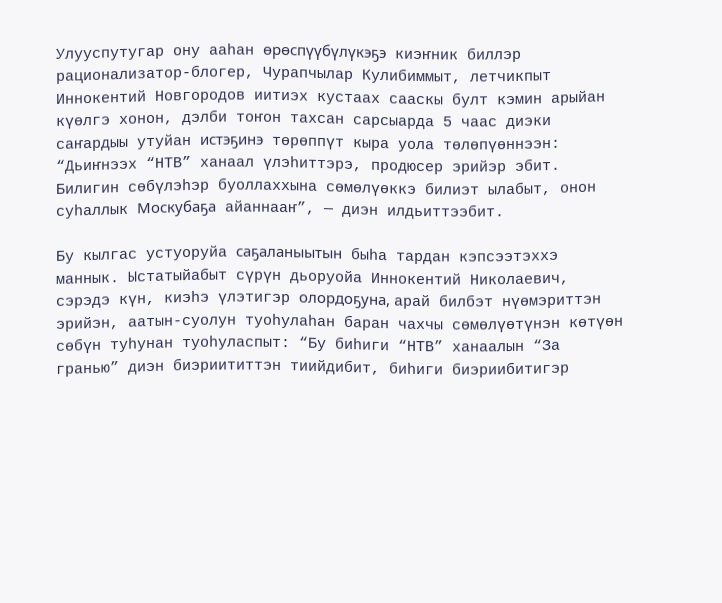Улууспутугар ону ааһан өрөспүүбүлүкэҕэ киэҥник биллэр рационализатор-блогер, Чурапчылар Кулибиммыт, летчикпыт Иннокентий Новгородов иитиэх кустаах сааскы булт кэмин арыйан күөлгэ хонон, дэлби тоҥон тахсан сарсыарда 5 чаас диэки саҥардыы утуйан истэҕинэ төрөппүт кыра уола төлөпүөннээн: “Дьиҥнээх “НТВ” ханаал үлэһиттэрэ, продюсер эрийэр эбит. Билигин сөбүлэһэр буоллаххына сөмөлүөккэ билиэт ылабыт, онон суһаллык Москубаҕа айаннааҥ”, — диэн илдьиттээбит.

Бу кылгас устуоруйа саҕаланыытын быһа тардан кэпсээтэххэ маннык. Ыстатыйабыт сүрүн дьоруойа Иннокентий Николаевич, сэрэдэ күн, киэһэ үлэтигэр олордоҕуна, арай билбэт нүөмэриттэн эрийэн, аатын-суолун туоһулаһан баран чахчы сөмөлүөтүнэн көтүөн сөбүн туһунан туоһуласпыт: “Бу биһиги “НТВ” ханаалын “За гранью” диэн биэриититтэн тиийдибит, биһиги биэриибитигэр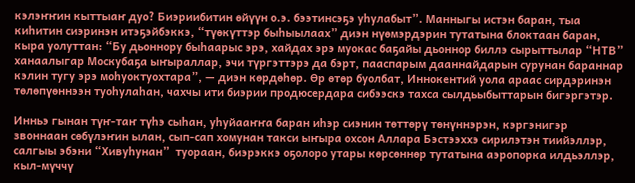кэлэҥҥин кыттыаҥ дуо? Биэриибитин өйүүн о.э. бээтинсэҕэ уһулабыт”. Манныгы истэн баран, тыа киһитин сиэринэн итэҕэйбэккэ, “түөкүттэр быһыылаах” диэн нүөмэрдэрин тутатына блоктаан баран, кыра уолуттан: “Бу дьоннору быһаарыс эрэ, хайдах эрэ муокас баҕайы дьоннор биллэ сырыттылар “НТВ” ханаалыгар Москубаҕа ыҥыраллар, эчи түргэттэрэ да бэрт, пааспарым дааннайдарын сурунан бараннар кэлин тугу эрэ моһуоктуохтара”, — диэн көрдөһөр. Өр өтөр буолбат, Иннокентий уола араас сирдэринэн төлөпүөннээн туоһулаһан, чахчы ити биэрии продюсердара сибээскэ тахса сылдьыбыттарын бигэргэтэр.

Инньэ гынан түҥ-таҥ түһэ сыһан, уһуйааҥҥа баран иһэр сиэнин төттөрү төнүннэрэн, кэргэнигэр звоннаан сөбүлэҥин ылан, сып-сап хомунан такси ыҥыра охсон Аллара Бэстээххэ сирилэтэн тиийэллэр, салгыы эбэни “Хивуһунан”  туораан, биэрэккэ оҕолоро утары көрсөннөр тутатына аэропорка илдьэллэр, кыл-мүччү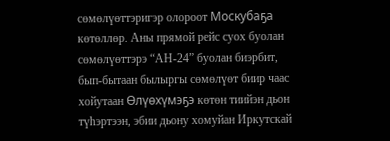сөмөлүөттэригэр олороот Москубаҕа көтөллөр. Аны прямой рейс суох буолан сөмөлүөттэрэ “АН-24” буолан биэрбит, бып-бытаан былыргы сөмөлүөт биир чаас хойутаан Өлүөхүмэҕэ көтөн тиийэн дьон түһэртээн, эбии дьону хомуйан Иркутскай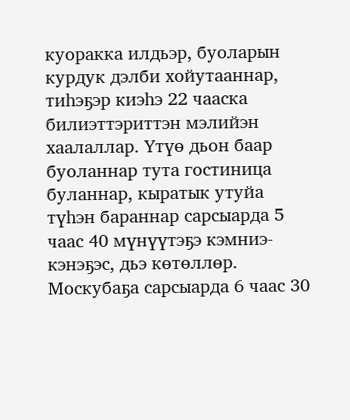куоракка илдьэр, буоларын курдук дэлби хойутааннар, тиһэҕэр киэһэ 22 чааска билиэттэриттэн мэлийэн хаалаллар. Үтүө дьон баар буоланнар тута гостиница буланнар, кыратык утуйа түһэн бараннар сарсыарда 5 чаас 40 мүнүүтэҕэ кэмниэ-кэнэҕэс, дьэ көтөллөр. Москубаҕа сарсыарда 6 чаас 30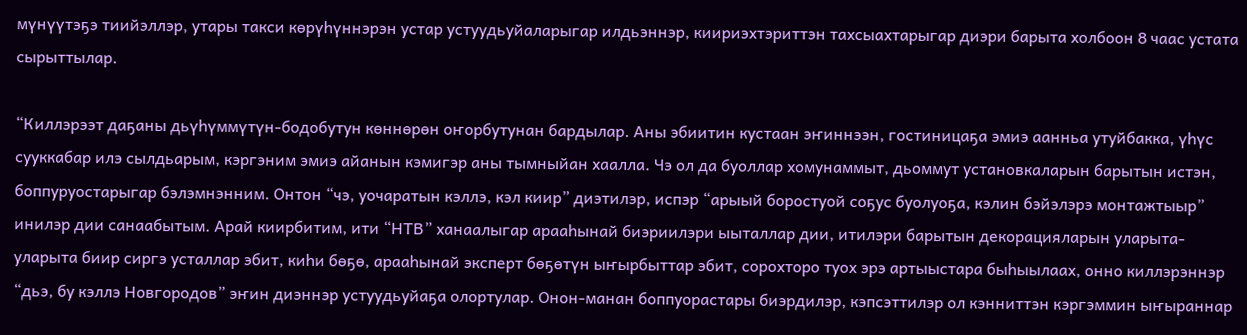мүнүүтэҕэ тиийэллэр, утары такси көрүһүннэрэн устар устуудьуйаларыгар илдьэннэр, киириэхтэриттэн тахсыахтарыгар диэри барыта холбоон 8 чаас устата сырыттылар.

“Киллэрээт даҕаны дьүһүммүтүн-бодобутун көннөрөн оҥорбутунан бардылар. Аны эбиитин кустаан эҥиннээн, гостиницаҕа эмиэ аанньа утуйбакка, үһүс сууккабар илэ сылдьарым, кэргэним эмиэ айанын кэмигэр аны тымныйан хаалла. Чэ ол да буоллар хомунаммыт, дьоммут установкаларын барытын истэн, боппуруостарыгар бэлэмнэнним. Онтон “чэ, уочаратын кэллэ, кэл киир” диэтилэр, испэр “арыый боростуой соҕус буолуоҕа, кэлин бэйэлэрэ монтажтыыр” инилэр дии санаабытым. Арай киирбитим, ити “НТВ” ханаалыгар арааһынай биэриилэри ыыталлар дии, итилэри барытын декорацияларын уларыта-уларыта биир сиргэ усталлар эбит, киһи бөҕө, арааһынай эксперт бөҕөтүн ыҥырбыттар эбит, сорохторо туох эрэ артыыстара быһыылаах, онно киллэрэннэр “дьэ, бу кэллэ Новгородов” эҥин диэннэр устуудьуйаҕа олортулар. Онон-манан боппуорастары биэрдилэр, кэпсэттилэр ол кэнниттэн кэргэммин ыҥыраннар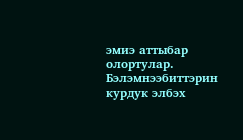эмиэ аттыбар олортулар. Бэлэмнээбиттэрин курдук элбэх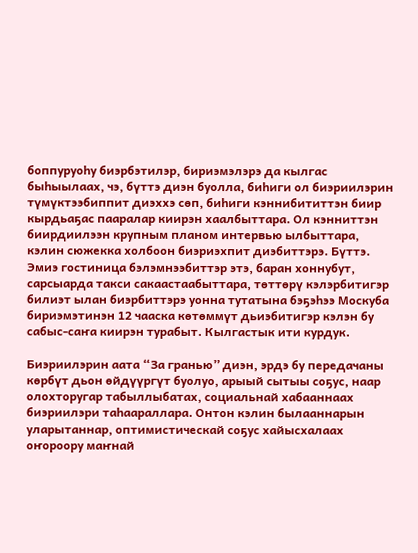боппуруоһу биэрбэтилэр, бириэмэлэрэ да кылгас быһыылаах, чэ, бүттэ диэн буолла, биһиги ол биэриилэрин түмүктээбиппит диэххэ сөп, биһиги кэннибититтэн биир кырдьаҕас пааралар киирэн хаалбыттара. Ол кэнниттэн биирдиилээн крупным планом интервью ылбыттара, кэлин сюжекка холбоон биэриэхпит диэбиттэрэ. Бүттэ. Эмиэ гостиница бэлэмнээбиттэр этэ, баран хоннубут, сарсыарда такси сакаастаабыттара, төттөрү кэлэрбитигэр билиэт ылан биэрбиттэрэ уонна тутатына бэҕэһээ Москуба бириэмэтинэн 12 чааска көтөммүт дьиэбитигэр кэлэн бу сабыс-саҥа киирэн турабыт. Кылгастык ити курдук.

Биэриилэрин аата “За гранью” диэн, эрдэ бу передачаны көрбүт дьон өйдүүргүт буолуо, арыый сытыы соҕус, наар олохторугар табыллыбатах, социальнай хабааннаах биэриилэри таһаараллара. Онтон кэлин былааннарын уларытаннар, оптимистическай соҕус хайысхалаах оҥороору маҥнай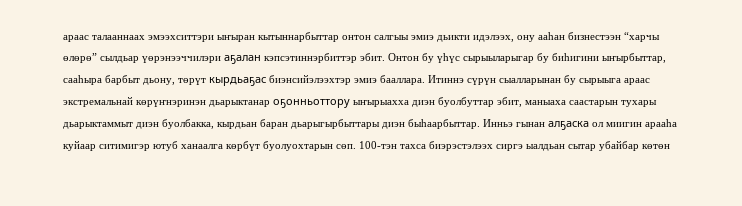араас талааннаах эмээхситтэри ыҥыран кытыннарбыттар онтон салгыы эмиэ дьикти идэлээх, ону ааһан бизнестээн “харчы өлөрө” сылдьар үөрэнээччилэри аҕалан кэпсэтиннэрбиттэр эбит. Онтон бу үһүс сырыыларыгар бу биһигини ыҥырбыттар, сааһыра барбыт дьону, төрүт кырдьаҕас биэнсийэлээхтэр эмиэ бааллара. Итиннэ сүрүн сыалларынан бу сырыыга араас экстремальнай көрүҥнэринэн дьарыктанар оҕонньоттору ыҥырыахха диэн буолбуттар эбит, маныаха саастарын тухары дьарыктаммыт диэн буолбакка, кырдьан баран дьарыгырбыттары диэн быһаарбыттар. Инньэ гынан алҕаска ол миигин арааһа куйаар ситимигэр ютуб ханаалга көрбүт буолуохтарын сөп. 100-тэн тахса биэрэстэлээх сиргэ ыалдьан сытар убайбар көтөн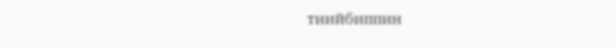тиийбиппин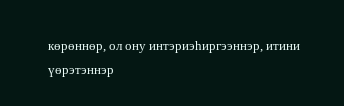көрөннөр, ол ону интэриэһиргээннэр, итини үөрэтэннэр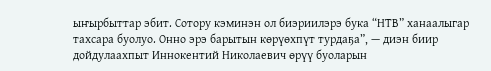ыҥырбыттар эбит. Сотору кэминэн ол биэриилэрэ бука “НТВ” ханаалыгар тахсара буолуо. Онно эрэ барытын көрүөхпүт турдаҕа”, — диэн биир дойдулаахпыт Иннокентий Николаевич өрүү буоларын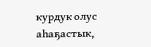курдук олус аһаҕастык,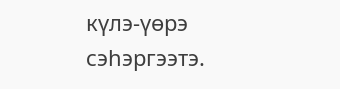күлэ-үөрэ сэһэргээтэ.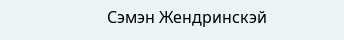Сэмэн Жендринскэй